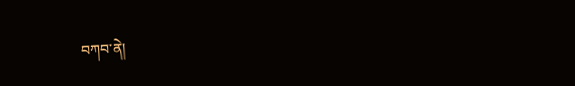བཀབ་ནེ།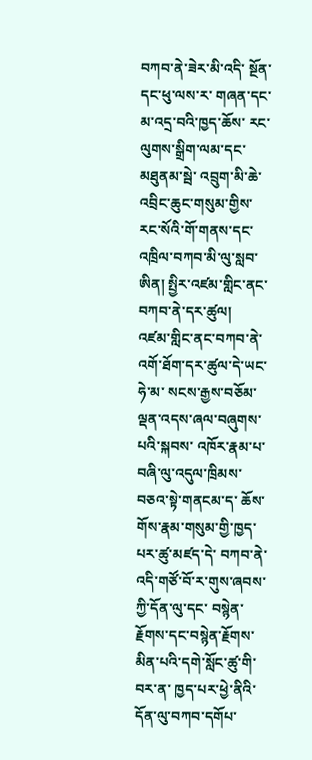བཀབ་ནེ་ཟེར་མི་འདི་ སྔོན་དང་ཕུ་ལས་ར་ གཞན་དང་མ་འདྲ་བའི་ཁྱད་ཆོས་ རང་ལུགས་སྒྲིག་ལམ་དང་མཐུནམ་སྦེ་ འབྲུག་མི་ཆེ་འབྲིང་ཆུང་གསུམ་གྱིས་ རང་སོའི་གོ་གནས་དང་འཁྲིལ་བཀབ་མི་ལུ་སླབ་ཨིན། སྤྱིར་འཛམ་གླིང་ནང་བཀབ་ནེ་དར་ཚུལ།
འཛམ་གླིང་ནང་བཀབ་ནེ་འགོ་ཐོག་དར་ཚུལ་དེ་ཡང་ ཧེ་མ་ སངས་རྒྱས་བཅོམ་ལྡན་འདས་ཞལ་བཞུགས་པའི་སྐབས་ འཁོར་རྣམ་པ་བཞི་ལུ་འདུལ་ཁྲིམས་བཅའ་སྟེ་གནངམ་ད་ ཆོས་གོས་རྣམ་གསུམ་གྱི་ཁྱད་པར་ཚུ་མཛད་དེ་ བཀབ་ནེ་འདི་གཙོ་བོ་ར་གུས་ཞབས་ཀྱི་དོན་ལུ་དང་ བསྙེན་རྗོགས་དང་བསྙེན་རྗོགས་མིན་པའི་དགེ་སློང་ཚུ་གི་བར་ན་ ཁྱད་པར་ཕྱེ་ནིའི་དོན་ལུ་བཀབ་དགོཔ་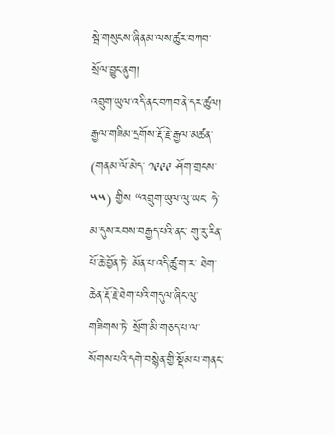སྦེ་གསུངས་ཞིནམ་ལས་ཚུར་བཀབ་སྲོལ་བྱུང་ནུག།
འབྲུག་ཡུལ་འདི་ནང་བཀབ་ནེ་དར་ཚུལ།
རྒྱལ་གཟིམ་དྲགོས་རྡོ་རྗེ་རྒྱལ་མཚན་ (གནམ་ལོ་མེད་ ༡༩༩༩ ཤོག་གྲངས་ ༥༥) གྱིས “འབྲུག་ཡུལ་ལུ་ཡང་ ཧེ་མ་དུས་རབས་བརྒྱད་པའི་ནང་ གུ་རུ་རིན་པོ་ཆེ་བྱོན་ཏེ་ མོན་པ་འདི་ཚུ་ག་ར་ ཐེག་ཆེན་རྡོ་རྗེ་ཐེག་པའི་གདུལ་ཞིང་ལུ་གཟིགས་ཏེ་ སྲོག་མི་གཅད་པ་ལ་སོགས་པའི་དགེ་བསྙེན་གྱི་སྡོམ་པ་གནང་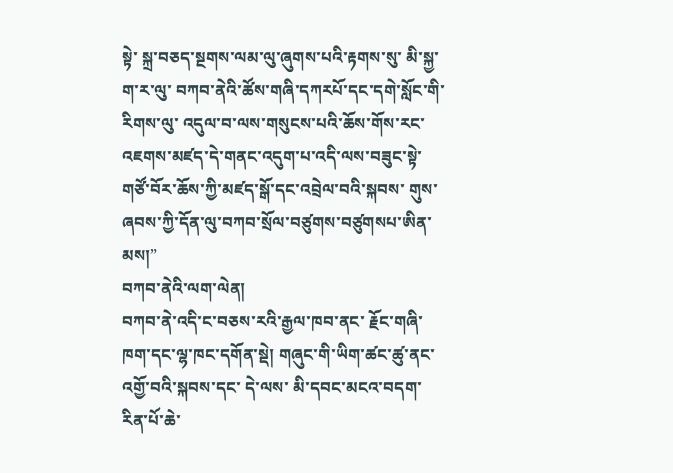སྟེ་ སྐྲ་བཅད་སྔགས་ལམ་ལུ་ཞུགས་པའི་རྟགས་སུ་ མི་སྐྱ་ག་ར་ལུ་ བཀབ་ནེའི་ཚོས་གཞི་དཀརཔོ་དང་དགེ་སློང་གི་རིགས་ལུ་ འདུལ་བ་ལས་གསུངས་པའི་ཆོས་གོས་རང་འཇགས་མཛད་དེ་གནང་འདུག་པ་འདི་ལས་བཟུང་སྟེ་ གཙོ་བོར་ཆོས་ཀྱི་མཛད་སྒོ་དང་འབྲེལ་བའི་སྐབས་ གུས་ཞབས་ཀྱི་དོན་ལུ་བཀབ་སྲོལ་བཙུགས་བཙུགསཔ་ཨིན་མས།”
བཀབ་ནེའི་ལག་ལེན།
བཀབ་ནེ་འདི་ང་བཅས་རའི་རྒྱལ་ཁབ་ནང་ རྗོང་གཞི་ཁག་དང་ལྷ་ཁང་དགོན་སྡེ། གཞུང་གི་ཡིག་ཚང་ཚུ་ནང་འགྱོ་བའི་སྐབས་དང་ དེ་ལས་ མི་དབང་མངའ་བདག་རིན་པོ་ཆེ་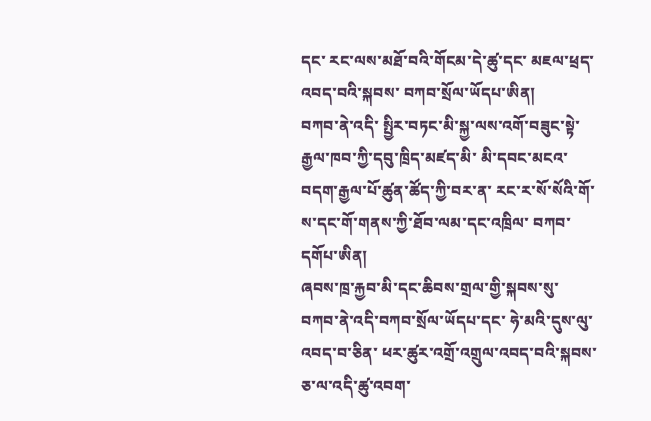དང་ རང་ལས་མཐོ་བའི་གོངམ་དེ་ཚུ་དང་ མཇལ་ཕྲད་འབད་བའི་སྐབས་ བཀབ་སྲོལ་ཡོདཔ་ཨིན།
བཀབ་ནེ་འདི་ སྤྱིར་བཏང་མི་སྐྱ་ལས་འགོ་བཟུང་སྟེ་ རྒྱལ་ཁབ་ཀྱི་དབུ་ཁྲིད་མཛད་མི་ མི་དབང་མངའ་བདག་རྒྱལ་པོ་ཚུན་ཚོད་ཀྱི་བར་ན་ རང་ར་སོ་སོའི་གོ་ས་དང་གོ་གནས་ཀྱི་ཐོབ་ལམ་དང་འཁྲིལ་ བཀབ་དགོཔ་ཨིན།
ཞབས་ཁྲ་རྐྱབ་མི་དང་ཆིབས་གྲལ་གྱི་སྐབས་སུ་ བཀབ་ནེ་འདི་བཀབ་སྲོལ་ཡོདཔ་དང་ ཧེ་མའི་དུས་ལུ་འབད་བ་ཅིན་ ཕར་ཚུར་འགྲོ་འགྲུལ་འབད་བའི་སྐབས་ ཅ་ལ་འདི་ཚུ་འབག་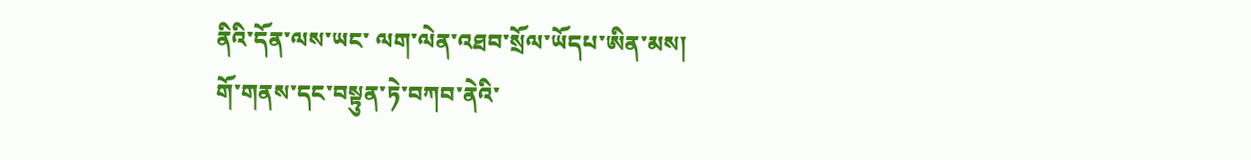ནིའི་དོན་ལས་ཡང་ ལག་ལེན་འཐབ་སྲོལ་ཡོདཔ་ཨིན་མས།
གོ་གནས་དང་བསྟུན་ཏེ་བཀབ་ནེའི་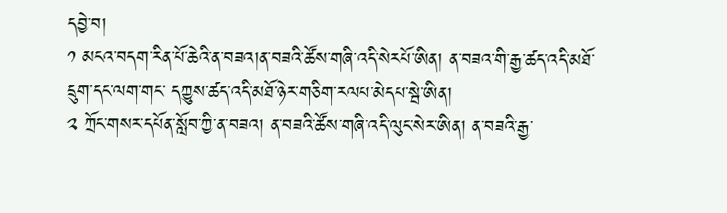དབྱེ་བ།
༡ མངའ་བདག་རིན་པོ་ཆེའི་ན་བཟའ།ན་བཟའི་ཚོས་གཞི་འདི་སེརཔོ་ཨིན། ན་བཟའ་གི་རྒྱ་ཚད་འདི་མཐོ་དྲུག་དང་ལག་གང་ དཀྱུས་ཚད་འདི་མཐོ་ཉེར་གཅིག་རལཔ་མེདཔ་སྦེ་ཨིན།
༢ ཀྲོང་གསར་དཔོན་སློབ་ཀྱི་ན་བཟའ། ན་བཟའི་ཚོས་གཞི་འདི་ལུང་སེར་ཨིན། ན་བཟའི་རྒྱ་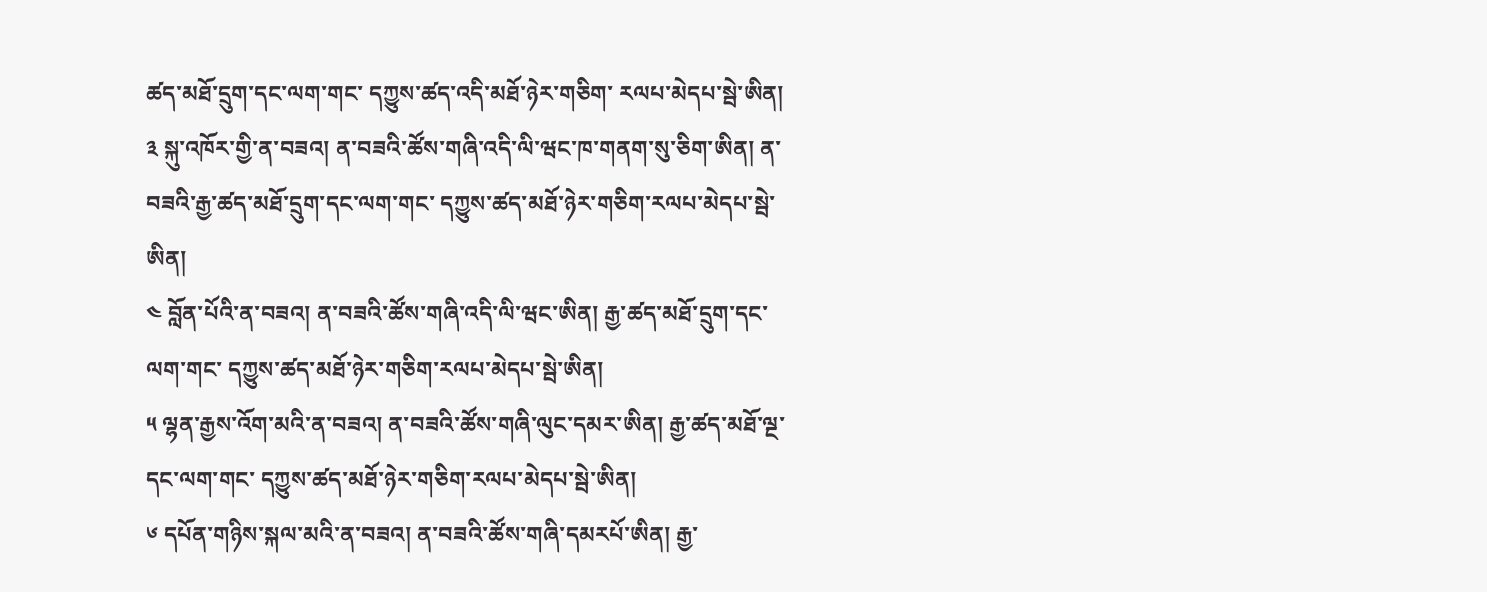ཚད་མཐོ་དྲུག་དང་ལག་གང་ དཀྱུས་ཚད་འདི་མཐོ་ཉེར་གཅིག་ རལཔ་མེདཔ་སྦེ་ཨིན།
༣ སྐུ་འཁོར་གྱི་ན་བཟའ། ན་བཟའི་ཚོས་གཞི་འདི་ལི་ཝང་ཁ་གནག་སུ་ཅིག་ཨིན། ན་བཟའི་རྒྱ་ཚད་མཐོ་དྲུག་དང་ལག་གང་ དཀྱུས་ཚད་མཐོ་ཉེར་གཅིག་རལཔ་མེདཔ་སྦེ་ཨིན།
༤ བློན་པོའི་ན་བཟའ། ན་བཟའི་ཚོས་གཞི་འདི་ལི་ཝང་ཨིན། རྒྱ་ཚད་མཐོ་དྲུག་དང་ལག་གང་ དཀྱུས་ཚད་མཐོ་ཉེར་གཅིག་རལཔ་མེདཔ་སྦེ་ཨིན།
༥ ལྷན་རྒྱས་འོག་མའི་ན་བཟའ། ན་བཟའི་ཚོས་གཞི་ལུང་དམར་ཨིན། རྒྱ་ཚད་མཐོ་ལྔ་དང་ལག་གང་ དཀྱུས་ཚད་མཐོ་ཉེར་གཅིག་རལཔ་མེདཔ་སྦེ་ཨིན།
༦ དཔོན་གཉིས་སྐལ་མའི་ན་བཟའ། ན་བཟའི་ཚོས་གཞི་དམརཔོ་ཨིན། རྒྱ་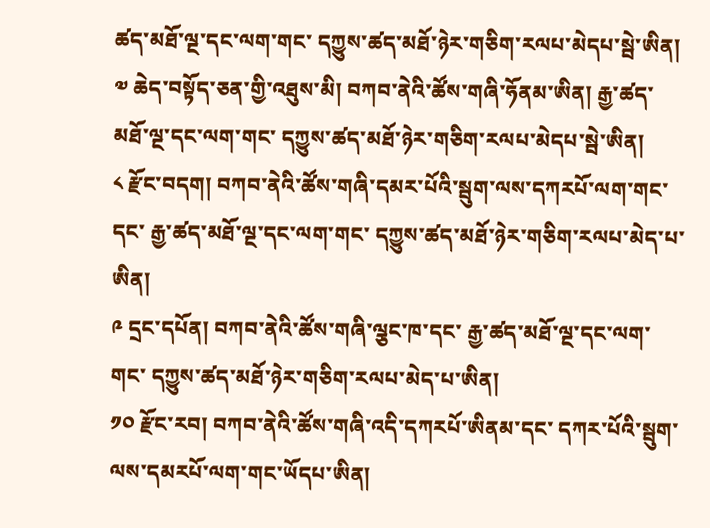ཚད་མཐོ་ལྔ་དང་ལག་གང་ དཀྱུས་ཚད་མཐོ་ཉེར་གཅིག་རལཔ་མེདཔ་སྦེ་ཨིན།
༧ ཆེད་བསྟོད་ཅན་གྱི་འཐུས་མི། བཀབ་ནེའི་ཚོས་གཞི་ཧོནམ་ཨིན། རྒྱ་ཚད་མཐོ་ལྔ་དང་ལག་གང་ དཀྱུས་ཚད་མཐོ་ཉེར་གཅིག་རལཔ་མེདཔ་སྦེ་ཨིན།
༨ རྫོང་བདག། བཀབ་ནེའི་ཚོས་གཞི་དམར་པོའི་སྦུག་ལས་དཀརཔོ་ལག་གང་དང་ རྒྱ་ཚད་མཐོ་ལྔ་དང་ལག་གང་ དཀྱུས་ཚད་མཐོ་ཉེར་གཅིག་རལཔ་མེད་པ་ཨིན།
༩ དྲང་དཔོན། བཀབ་ནེའི་ཚོས་གཞི་ལྕང་ཁ་དང་ རྒྱ་ཚད་མཐོ་ལྔ་དང་ལག་གང་ དཀྱུས་ཚད་མཐོ་ཉེར་གཅིག་རལཔ་མེད་པ་ཨིན།
༡༠ རྫོང་རབ། བཀབ་ནེའི་ཚོས་གཞི་འདི་དཀརཔོ་ཨིནམ་དང་ དཀར་པོའི་སྦུག་ལས་དམརཔོ་ལག་གང་ཡོདཔ་ཨིན།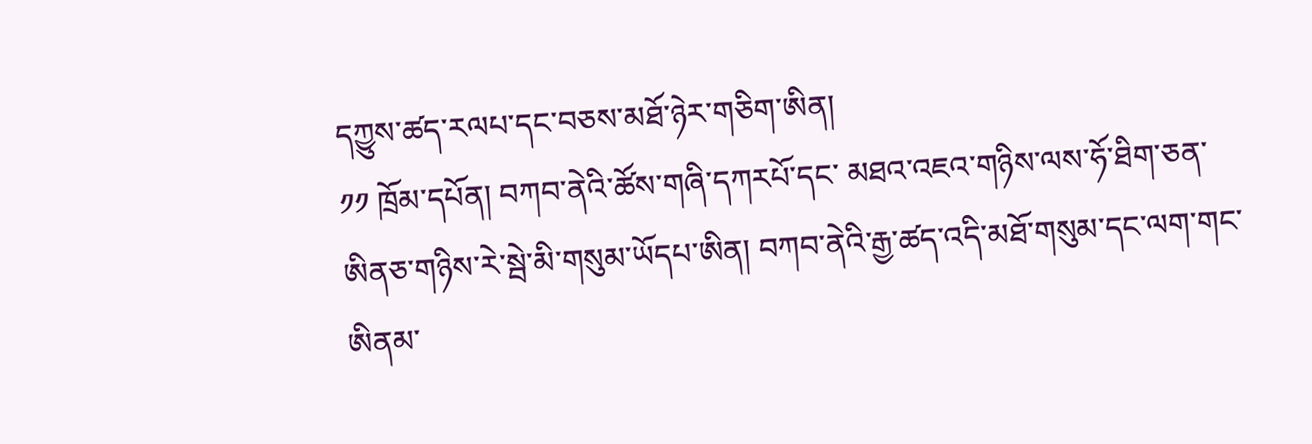དཀྱུས་ཚད་རལཔ་དང་བཅས་མཐོ་ཉེར་གཅིག་ཨིན།
༡༡ ཁྲོམ་དཔོན། བཀབ་ནེའི་ཚོས་གཞི་དཀརཔོ་དང་ མཐའ་འཇའ་གཉིས་ལས་ཧོ་ཐིག་ཅན་ཨིནཅ་གཉིས་རེ་སྦེ་མི་གསུམ་ཡོདཔ་ཨིན། བཀབ་ནེའི་རྒྱ་ཚད་འདི་མཐོ་གསུམ་དང་ལག་གང་ཨིནམ་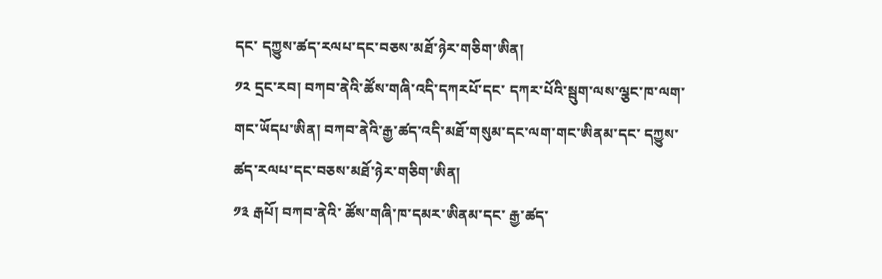དང་ དཀྱུས་ཚད་རལཔ་དང་བཅས་མཐོ་ཉེར་གཅིག་ཨིན།
༡༢ དྲང་རབ། བཀབ་ནེའི་ཚོས་གཞི་འདི་དཀརཔོ་དང་ དཀར་པོའི་སྦུག་ལས་ལྕང་ཁ་ལག་གང་ཡོདཔ་ཨིན། བཀབ་ནེའི་རྒྱ་ཚད་འདི་མཐོ་གསུམ་དང་ལག་གང་ཨིནམ་དང་ དཀྱུས་ཚད་རལཔ་དང་བཅས་མཐོ་ཉེར་གཅིག་ཨིན།
༡༣ རྒཔོ། བཀབ་ནེའི་ ཚོས་གཞི་ཁ་དམར་ཨིནམ་དང་ རྒྱ་ཚད་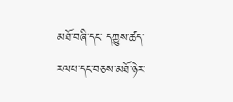མཐོ་བཞི་དང་ དཀྱུས་ཚད་རལཔ་དང་བཅས་མཐོ་ཉེར་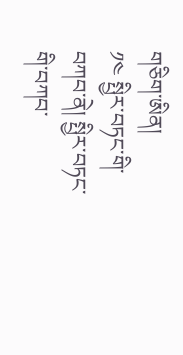གཅིག་ཨིན།
༡༤ སྤྱིར་བཏང་གི་བཀབ་ནེ། སྤྱིར་བཏང་གི་བཀབ་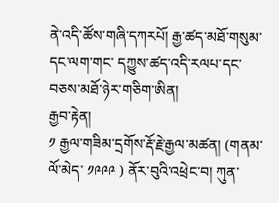ནེ་འདི་ཚོས་གཞི་དཀརཔོ། རྒྱ་ཚད་མཐོ་གསུམ་དང་ལག་གང་ དཀྱུས་ཚད་འདི་རལཔ་དང་བཅས་མཐོ་ཉེར་གཅིག་ཨིན།
རྒྱབ་རྟེན།
༡ རྒྱལ་གཟིམ་དྲགོས་རྡོ་རྗེ་རྒྱལ་མཚན། (གནམ་ལོ་མེད་ ༡༩༩༩ ) ནོར་བུའི་འཕྲེང་བ། ཀུན་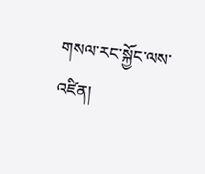གསལ་རང་སྐྱོང་ལས་འཛིན།